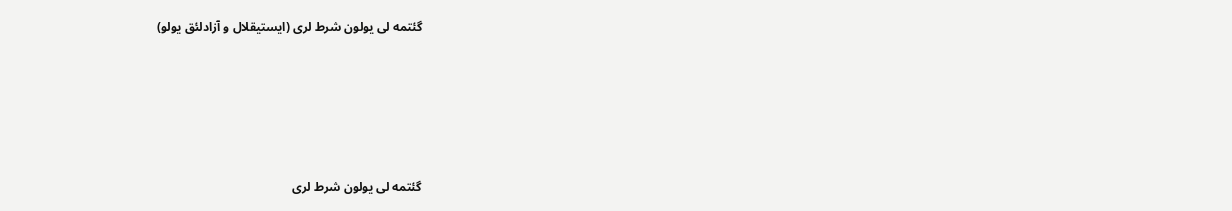گئتمه لی یولون شرط لری (ایستیقلال و آزادلئق یولو)





گئتمه لی یولون شرط لری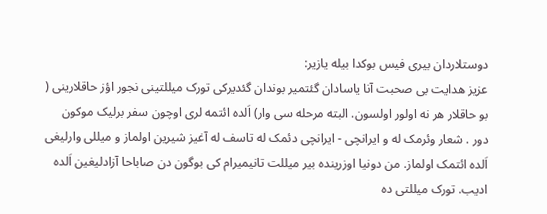دوستلاردان بیری فیس بوکدا بیله یازیر:
عزیز هدایت بی صحبت آنا یاسادان گئتمیر بوندان گئدیرکی تورک میللتینی نجور اؤز حاقلارینی ( بو حاقلار هر نه اولور اولسون. البته مرحله سی وار) اَلده ائتمه لری اوچون سفر برلیک موکون دور . شعار وئرمک له و ایرانچی - ایرانچی دئمک له تاسف له آغیز شیرین اولماز و میللی وارلیغی اَلده ائتمک اولماز. من دونیا اوزرینده بیر میللت تانیمیرام کی بوگون دن صاباحا آزادلیغین اَلده ادیب. تورک میللتی ده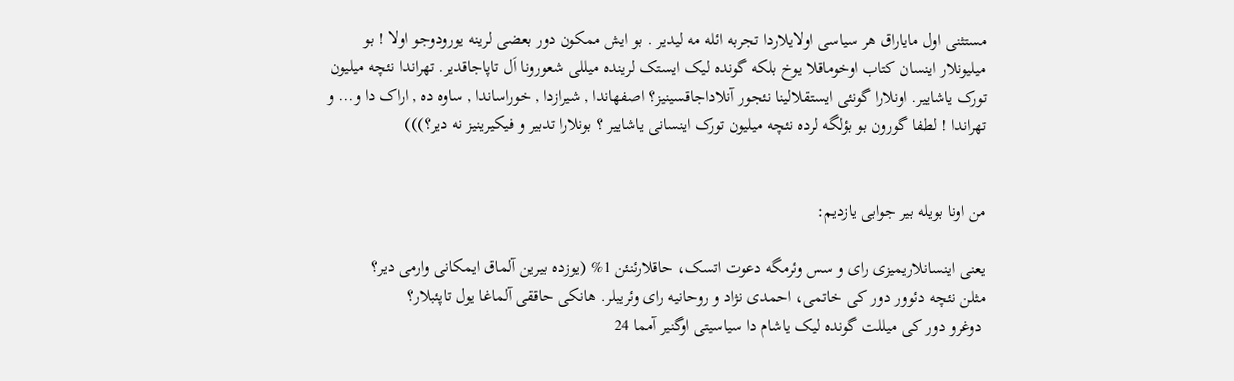مستثنی اول مایاراق هر سیاسی اولایلاردا تجربه ائله مه لیدیر . بو ایش ممکون دور بعضی لرینه یورودوجو اولا ! بو میلیونلار اینسان کتاب اوخوماقلا یوخ بلکه گونده لیک ایستک لرینده میللی شعورونا اَل تاپاجاقدیر. تهراندا نئچه میلیون تورک یاشاییر. اونلارا گونئی ایستقلالینا نئجور آنلاداجاقسینیز؟ اصفهاندا , شیرازدا , خوراساندا , ساوه ده , اراک دا و... و تهراندا ! لطفا گورون بو بؤلگه لرده نئچه میلیون تورک اینسانی یاشاییر ؟ بونلارا تدبیر و فیکیرینیز نه دیر؟)))


من اونا بویله بیر جوابی یازدیم:

یعنی اینسانلاریمیزی رای و سس وئرمگه دعوت اتسک، حاقلارئنئن 1% (یوزده بیرین آلماق ایمکانی وارمی دیر؟
مثلن نئچه دئوور دور کی خاتمی، احمدی نژاد و روحانیه رای وئریبلر. هانکی حاققی آلماغا یول تاپئبلار؟
 دوغرو دور کی میللت گونده لیک یاشام دا سیاسیتی اوگنیر آمما 24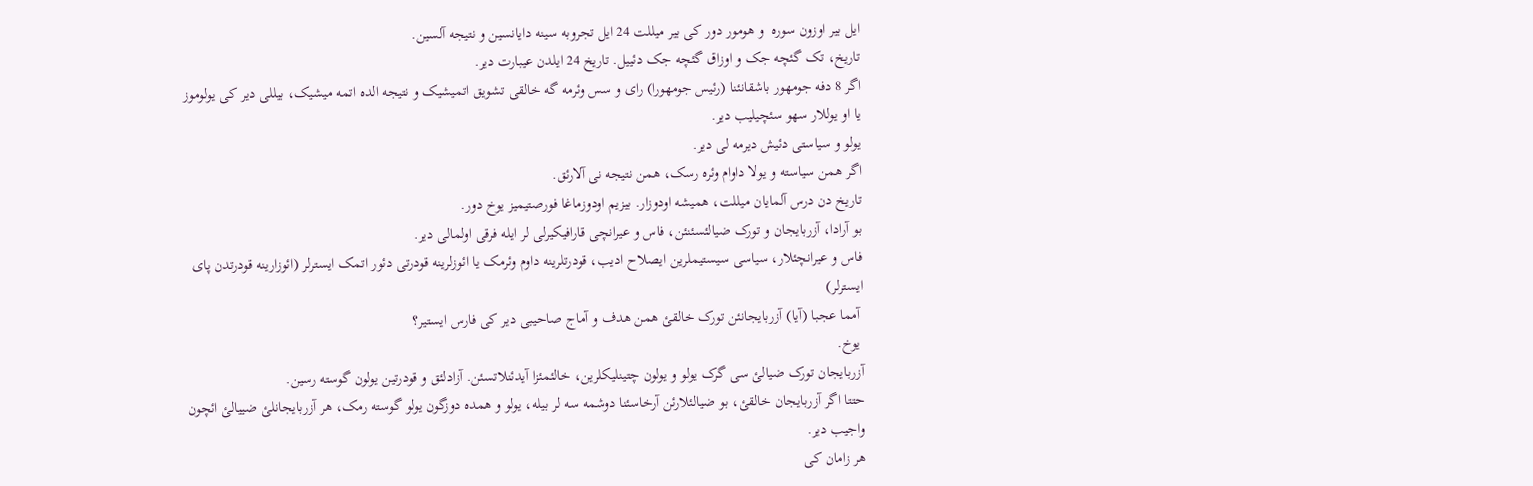ایل بیر اوزون سوره  و هومور دور کی بیر میللت 24 ایل تجروبه سینه دایانسین و نتیجه آلسین.
تاریخ، تک گئچه جک و اوزاق گئچه جک دئییل. تاریخ 24 ایلدن عیبارت دیر.
اگر 8 دفه جومهور باشقانئنا (رئیس جومهورا) رای و سس وئرمه گه خالقی تشویق اتمیشیک و نتیجه الده اتمه میشیک، بیللی دیر کی یولوموز یا او یوللار سهو سئچیلیب دیر.
یولو و سیاستی دئیش دیرمه لی دیر.
اگر همن سیاسته و یولا داوام وئره رسک، همن نتیجه نی آلارئق.
تاریخ دن درس آلمایان میللت، همیشه اودوزار. بیزیم اودوزماغا فورصتیمیز یوخ دور.
بو آرادا، آزربایجان و تورک ضیالئسئنئن، فاس و عیرانچی قارافیکیرلی لر ایله فرقی اولمالی دیر.
فاس و عیرانچئلار، سیاسی سیستیملرین ایصلاح ادیب، قودرتلرینه داوم وئرمک یا ائوزلرینه قودرتی دئور اتمک ایسترلر (ائوزارینه قودرتدن پای ایسترلر)
 آمما عجبا (آیا) آزربایجانئن تورک خالقئ همن هدف و آماج صاحیبی دیر کی فارس ایستیر؟
 یوخ.
آزربایجان تورک ضیالئ سی گرک یولو و یولون چتینلیکلرین، خالئمئزا آیدئنلاتسئن. آزادلئق و قودرتین یولون گوسته رسین.
حتتا اگر آزربایجان خالقئ، بو ضیالئلارئن آرخاسئنا دوشمه سه لر بیله، یولو و همده دوزگون یولو گوسته رمک، هر آزربایجانلئ ضییالئ ائچون واجیب دیر.
هر زامان کی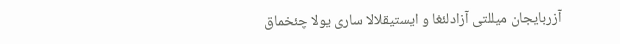آزربایجان میللتی آزادلئغا و ایستیقلالا ساری یولا چئخماق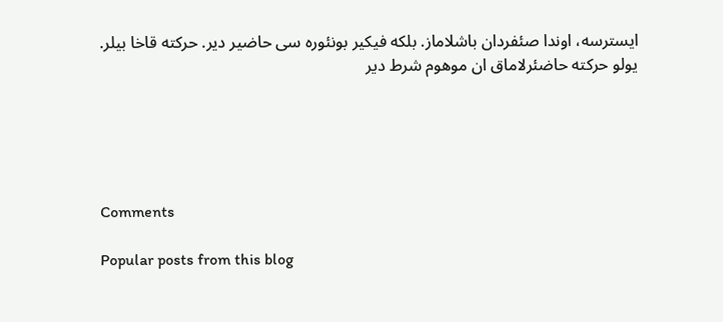ایسترسه، اوندا صئفردان باشلاماز. بلکه فیکیر بونئوره سی حاضیر دیر. حرکته قاخا بیلر.
یولو حرکته حاضئرلاماق ان موهوم شرط دیر





Comments

Popular posts from this blog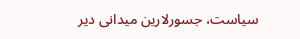سیاست، جسورلارین میدانی دیر